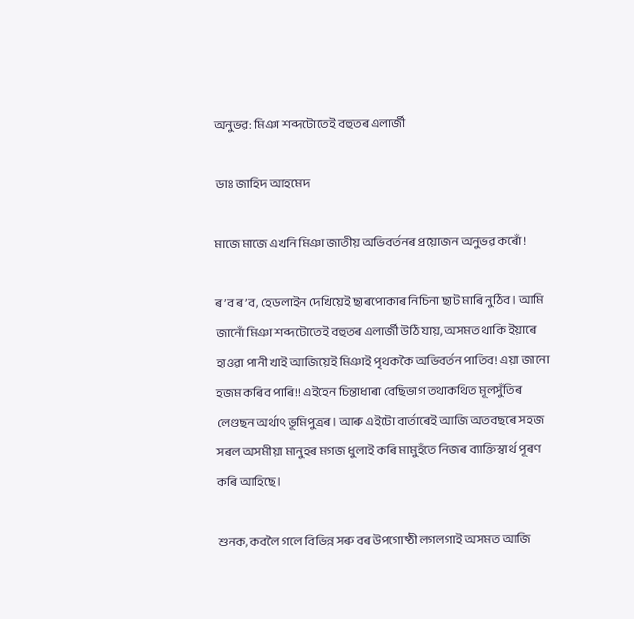অনুভৱ: মিঞা শব্দটোতেই বহুতৰ এলাৰ্জী

 ডাঃ জাহিদ আহমেদ

মাজে মাজে এখনি মিঞা জাতীয় অভিবৰ্তনৰ প্ৰয়োজন অনুভৱ কৰোঁ !

ৰ’ব ৰ’ব, হেডলাইন দেখিয়েই ছাৰপোকাৰ নিচিনা ছাট মাৰি নুঠিব। আমি জানোঁ মিঞা শব্দটোতেই বহুতৰ এলাৰ্জী উঠি যায়, অসমত থাকি ইয়াৰে হাওৱা পানী খাই আজিয়েই মিঞাই পৃথককৈ অভিবৰ্তন পাতিব! এয়া জানো হজম কৰিব পাৰি!! এইহেন চিন্তাধাৰা বেছিভাগ তথাকথিত মূলসুঁতিৰ লেণ্ডছন অৰ্থাৎ ভূমিপুত্ৰৰ। আৰু এইটো বাৰ্তাৰেই আজি অতবছৰে সহজ সৰল অসমীয়া মানুহৰ মগজ ধুলাই কৰি মামুহঁতে নিজৰ ব্যাক্তিস্বাৰ্থ পূৰণ কৰি আহিছে।

শুনক, কবলৈ গলে বিভিন্ন সৰু বৰ উপগোষ্ঠী লগলগাই অসমত আজি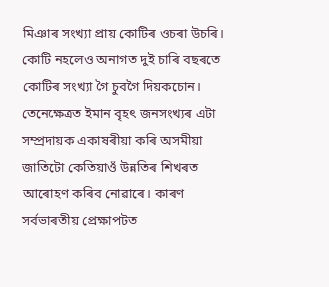মিঞাৰ সংখ্যা প্ৰায় কোটিৰ ওচৰা উচৰি। কোটি নহলেও অনাগত দুই চাৰি বছৰতে কোটিৰ সংখ্যা গৈ চুবগৈ দিয়কচোন। তেনেক্ষেত্ৰত ইমান বৃহৎ জনসংখ্যৰ এটা সম্প্ৰদায়ক একাষৰীয়া কৰি অসমীয়া জাতিটো কেতিয়াওঁ উন্নতিৰ শিখৰত আৰোহণ কৰিব নোৱাৰে। কাৰণ সৰ্বভাৰতীয় প্ৰেক্ষাপটত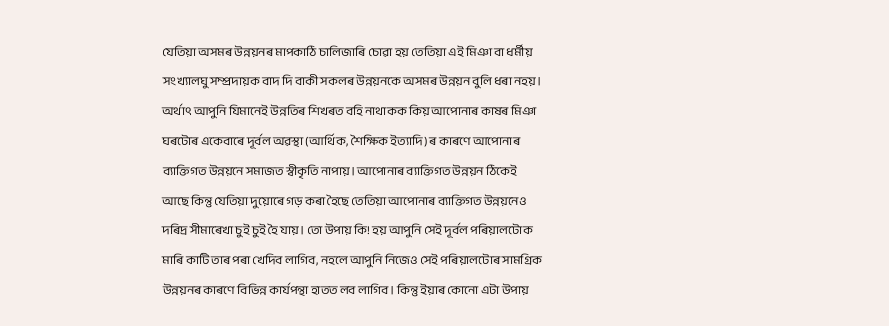যেতিয়া অসমৰ উন্নয়নৰ মাপকাঠি চালিজাৰি চোৱা হয় তেতিয়া এই মিঞা বা ধৰ্মীয় সংখ্যালঘু সম্প্ৰদায়ক বাদ দি বাকী সকলৰ উন্নয়নকে অসমৰ উন্নয়ন বুলি ধৰা নহয়। অৰ্থাৎ আপুনি যিমানেই উন্নতিৰ শিখৰত বহি নাথাকক কিয় আপোনাৰ কাষৰ মিঞা ঘৰটোৰ একেবাৰে দূৰ্বল অৱস্থা (আৰ্থিক, শৈক্ষিক ইত্যাদি) ৰ কাৰণে আপোনাৰ ব্যাক্তিগত উন্নয়নে সমাজত স্বীকৃতি নাপায়। আপোনাৰ ব্যাক্তিগত উন্নয়ন ঠিকেই আছে কিন্তু যেতিয়া দুয়োৰে গড় কৰা হৈছে তেতিয়া আপোনাৰ ব্যাক্তিগত উন্নয়নেও দৰিদ্ৰ সীমাৰেখা চুই চুই হৈ যায়। তো উপায় কি! হয় আপুনি সেই দূৰ্বল পৰিয়ালটোক মাৰি কাটি তাৰ পৰা খেদিব লাগিব, নহলে আপুনি নিজেও সেই পৰিয়ালটোৰ সামগ্ৰিক উন্নয়নৰ কাৰণে বিভিন্ন কাৰ্যপন্থা হাতত লব লাগিব। কিন্তু ইয়াৰ কোনো এটা উপায়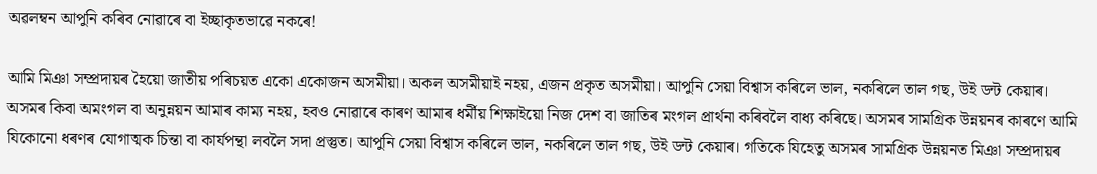অৱলম্বন আপুনি কৰিব নোৱাৰে বা ইচ্ছাকৃতভাৱে নকৰে!

আমি মিঞা সম্প্ৰদায়ৰ হৈয়ো জাতীয় পৰিচয়ত একো একোজন অসমীয়া। অকল অসমীয়াই নহয়, এজন প্ৰকৃত অসমীয়া। আপুনি সেয়া বিশ্বাস কৰিলে ভাল, নকৰিলে তাল গছ, উই ডন্ট কেয়াৰ। অসমৰ কিবা অমংগল বা অনুন্নয়ন আমাৰ কাম্য নহয়, হবও নোৱাৰে কাৰণ আমাৰ ধৰ্মীয় শিক্ষাইয়ো নিজ দেশ বা জাতিৰ মংগল প্ৰাৰ্থনা কৰিবলৈ বাধ্য কৰিছে। অসমৰ সামগ্ৰিক উন্নয়নৰ কাৰণে আমি যিকোনো ধৰণৰ যোগাত্মক চিন্তা বা কাৰ্যপন্থা লবলৈ সদা প্ৰস্তুত। আপুনি সেয়া বিশ্বাস কৰিলে ভাল, নকৰিলে তাল গছ, উই ডন্ট কেয়াৰ। গতিকে যিহেতু অসমৰ সামগ্ৰিক উন্নয়নত মিঞা সম্প্ৰদায়ৰ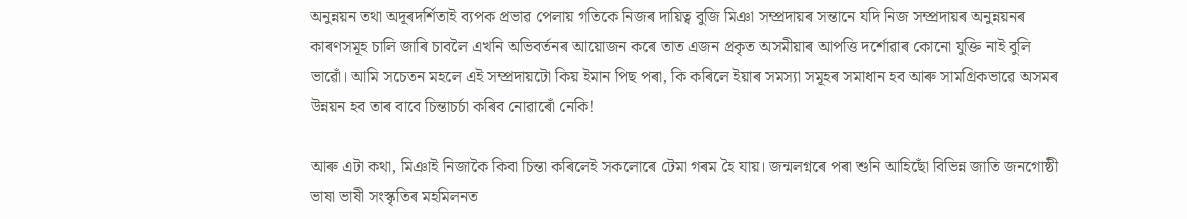অনুন্নয়ন তথা অদূৰদৰ্শিতাই ব্যপক প্ৰভাৱ পেলায় গতিকে নিজৰ দায়িত্ব বুজি মিঞা সম্প্ৰদায়ৰ সন্তানে যদি নিজ সম্প্ৰদায়ৰ অনুন্নয়নৰ কাৰণসমূহ চালি জাৰি চাবলৈ এখনি অভিবৰ্তনৰ আয়োজন কৰে তাত এজন প্ৰকৃত অসমীয়াৰ আপত্তি দৰ্শোৱাৰ কোনো যুক্তি নাই বুলি ভাৱোঁ। আমি সচেতন মহলে এই সম্প্ৰদায়টো কিয় ইমান পিছ পৰা, কি কৰিলে ইয়াৰ সমস্যা সমূহৰ সমাধান হব আৰু সামগ্ৰিকভাৱে অসমৰ উন্নয়ন হব তাৰ বাবে চিন্তাচৰ্চা কৰিব নোৱাৰোঁ নেকি!

আৰু এটা কথা, মিঞাই নিজাকৈ কিবা চিন্তা কৰিলেই সকলোৰে টেমা গৰম হৈ যায়। জন্মলগ্নৰে পৰা শুনি আহিছোঁ বিভিন্ন জাতি জনগোষ্ঠী ভাষা ভাষী সংস্কৃতিৰ মহমিলনত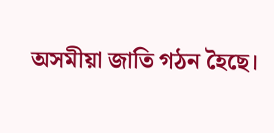অসমীয়া জাতি গঠন হৈছে।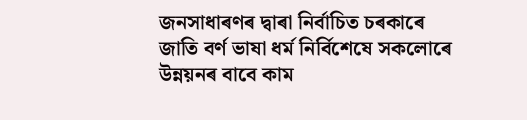জনসাধাৰণৰ দ্বাৰা নিৰ্বাচিত চৰকাৰে জাতি বৰ্ণ ভাষা ধৰ্ম নিৰ্বিশেষে সকলোৰে উন্নয়নৰ বাবে কাম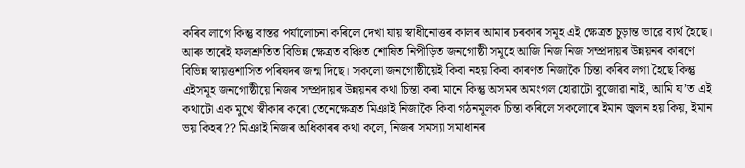কৰিব লাগে কিন্তু বাস্তৱ পৰ্যালোচনা কৰিলে দেখা যায় স্বাধীনোত্তৰ কালৰ আমাৰ চৰকাৰ সমূহ এই ক্ষেত্ৰত চুড়ান্ত ভাৱে ব্যৰ্থ হৈছে। আৰু তাৰেই ফলশ্ৰুতিত বিভিন্ন ক্ষেত্ৰত বঞ্চিত শোষিত নিপীড়িত জনগোষ্ঠী সমূহে আজি নিজ নিজ সম্প্ৰদায়ৰ উন্নয়নৰ কাৰণে বিভিন্ন স্বায়ত্তশাসিত পৰিষদৰ জন্ম দিছে। সকলো জনগোষ্ঠীয়েই কিবা নহয় কিবা কাৰণত নিজাকৈ চিন্তা কৰিব লগা হৈছে কিন্তু এইসমূহ জনগোষ্ঠীয়ে নিজৰ সম্প্ৰদায়ৰ উন্নয়নৰ কথা চিন্তা কৰা মানে কিন্তু অসমৰ অমংগল হোৱাটো বুজোৱা নাই, আমি য’ত এই কথাটো এক মুখে স্বীকাৰ কৰো তেনেক্ষেত্ৰত মিঞাই নিজাকৈ কিবা গঠনমূলক চিন্তা কৰিলে সকলোৰে ইমান জ্বলন হয় কিয়, ইমান ভয় কিহৰ?? মিঞাই নিজৰ অধিকাৰৰ কথা কলে, নিজৰ সমস্যা সমাধানৰ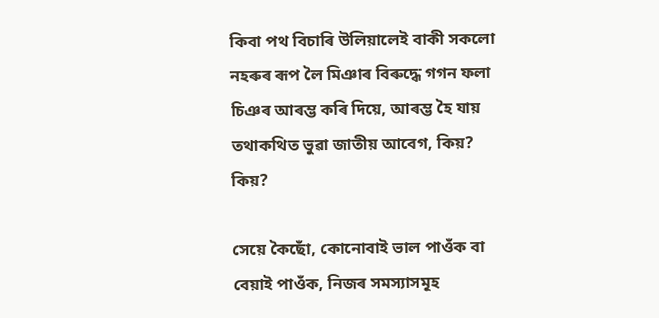কিবা পথ বিচাৰি উলিয়ালেই বাকী সকলো নহৰুৰ ৰূপ লৈ মিঞাৰ বিৰুদ্ধে গগন ফলা চিঞৰ আৰম্ভ কৰি দিয়ে, আৰম্ভ হৈ যায় তথাকথিত ভুৱা জাতীয় আবেগ, কিয়? কিয়?

সেয়ে কৈছোঁ, কোনোবাই ভাল পাওঁক বা বেয়াই পাওঁক, নিজৰ সমস্যাসমূহ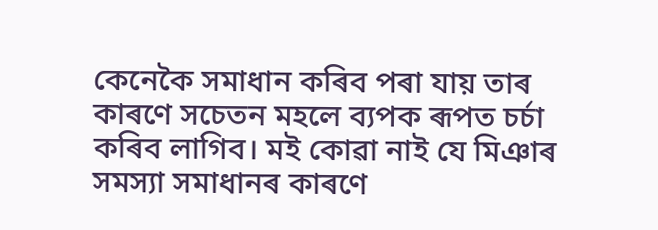কেনেকৈ সমাধান কৰিব পৰা যায় তাৰ কাৰণে সচেতন মহলে ব্যপক ৰূপত চৰ্চা কৰিব লাগিব। মই কোৱা নাই যে মিঞাৰ সমস্যা সমাধানৰ কাৰণে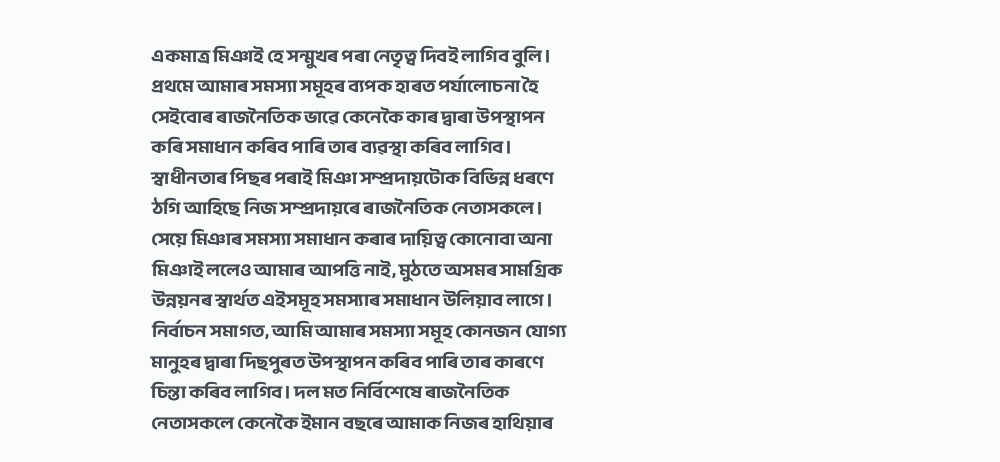একমাত্ৰ মিঞাই হে সন্মুখৰ পৰা নেতৃত্ব দিবই লাগিব বুলি। প্ৰথমে আমাৰ সমস্যা সমূহৰ ব্যপক হাৰত পৰ্যালোচনা হৈ সেইবোৰ ৰাজনৈতিক ভাৱে কেনেকৈ কাৰ দ্বাৰা উপস্থাপন কৰি সমাধান কৰিব পাৰি তাৰ ব্যৱস্থা কৰিব লাগিব। স্বাধীনতাৰ পিছৰ পৰাই মিঞা সম্প্ৰদায়টোক বিভিন্ন ধৰণে ঠগি আহিছে নিজ সম্প্ৰদায়ৰে ৰাজনৈতিক নেতাসকলে। সেয়ে মিঞাৰ সমস্যা সমাধান কৰাৰ দায়িত্ব কোনোবা অনা মিঞাই ললেও আমাৰ আপত্তি নাই, মুঠতে অসমৰ সামগ্ৰিক উন্নয়নৰ স্বাৰ্থত এইসমূহ সমস্যাৰ সমাধান উলিয়াব লাগে। নিৰ্বাচন সমাগত, আমি আমাৰ সমস্যা সমূহ কোনজন যোগ্য মানুহৰ দ্বাৰা দিছপুৰত উপস্থাপন কৰিব পাৰি তাৰ কাৰণে চিন্তা কৰিব লাগিব। দল মত নির্বিশেষে ৰাজনৈতিক নেতাসকলে কেনেকৈ ইমান বছৰে আমাক নিজৰ হাথিয়াৰ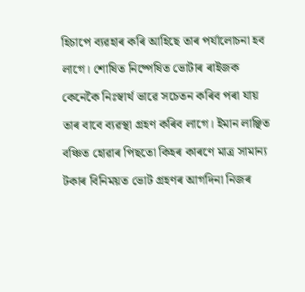হিচাপে ব্যৱহাৰ কৰি আহিছে তাৰ পৰ্যালোচনা হব লাগে। শোষিত নিষ্পেষিত ভোটাৰ ৰাইজক কেনেকৈ নিঃস্বাৰ্থ ভাৱে সচেতন কৰিব পৰা যায় তাৰ বাবে ব্যৱস্থা গ্ৰহণ কৰিব লাগে। ইমান লাঞ্ছিত বঞ্চিত হোৱাৰ পিছতো কিহৰ কাৰণে মাত্ৰ সামান্য টকাৰ বিনিময়ত ভোট গ্ৰহণৰ আগদিনা নিজৰ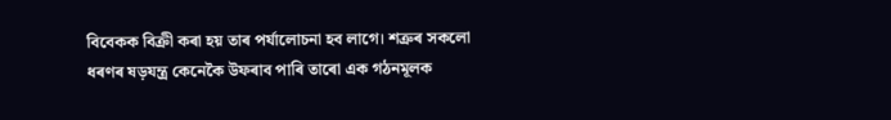বিবেকক বিক্ৰী কৰা হয় তাৰ পৰ্যালোচনা হব লাগে। শত্ৰুৰ সকলো ধৰণৰ ষড়যন্ত্ৰ কেনেকৈ উফৰাব পাৰি তাৰো এক গঠনমূলক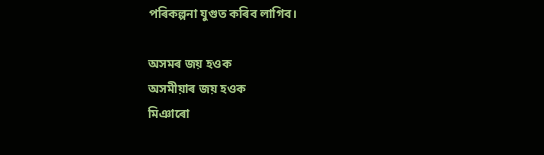পৰিকল্পনা যুগুত কৰিব লাগিব।

অসমৰ জয় হওক
অসমীয়াৰ জয় হওক
মিঞাৰো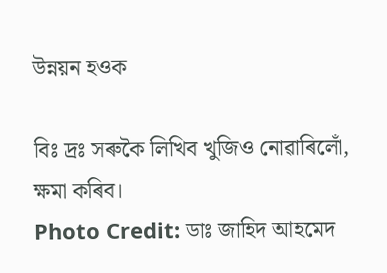উন্নয়ন হওক

বিঃ দ্ৰঃ সৰুকৈ লিখিব খুজিও নোৱাৰিলোঁ, ক্ষমা কৰিব।
Photo Credit: ডাঃ জাহিদ আহমেদ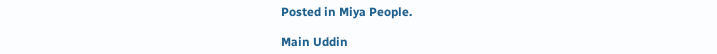Posted in Miya People.

Main Uddin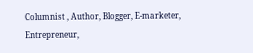Columnist , Author, Blogger, E-marketer, Entrepreneur,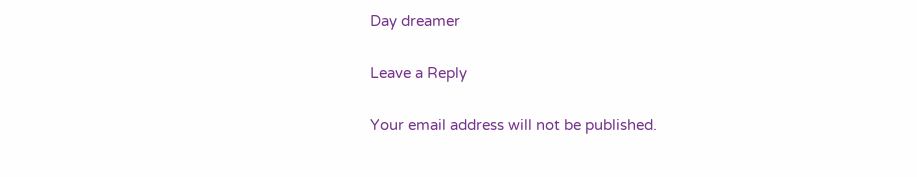Day dreamer

Leave a Reply

Your email address will not be published.